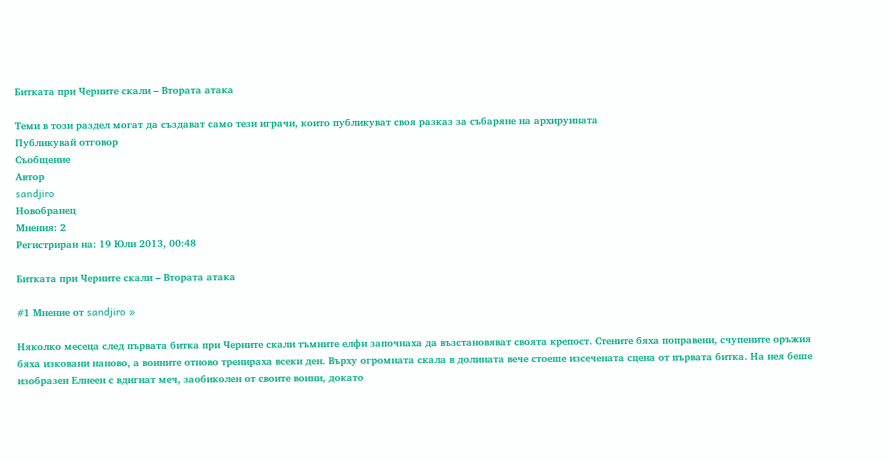Битката при Черните скали – Втората атака

Теми в този раздел могат да създават само тези играчи, които публикуват своя разказ за събаряне на архируината
Публикувай отговор
Съобщение
Автор
sandjiro
Новобранец
Мнения: 2
Регистриран на: 19 Юли 2013, 00:48

Битката при Черните скали – Втората атака

#1 Мнение от sandjiro »

Няколко месеца след първата битка при Черните скали тъмните елфи започнаха да възстановяват своята крепост. Стените бяха поправени, счупените оръжия бяха изковани наново, а воините отново тренираха всеки ден. Върху огромната скала в долината вече стоеше изсечената сцена от първата битка. На нея беше изобразен Елнеен с вдигнат меч, заобиколен от своите воини, докато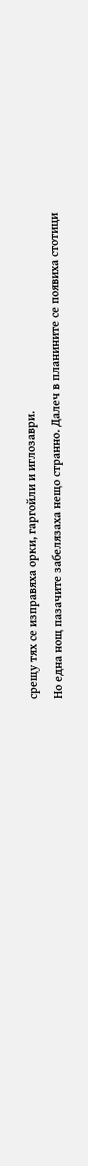срещу тях се изправяха орки, гаргойли и иглозаври.
Но една нощ пазачите забелязаха нещо странно. Далеч в планините се появиха стотици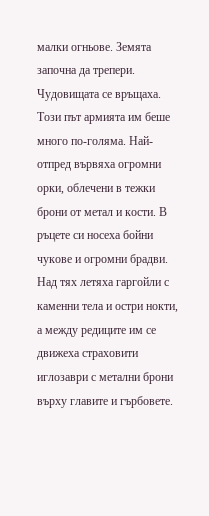малки огньове. Земята започна да трепери. Чудовищата се връщаха. Този път армията им беше много по-голяма. Най-отпред вървяха огромни орки, облечени в тежки брони от метал и кости. В ръцете си носеха бойни чукове и огромни брадви. Над тях летяха гаргойли с каменни тела и остри нокти, а между редиците им се движеха страховити иглозаври с метални брони върху главите и гърбовете.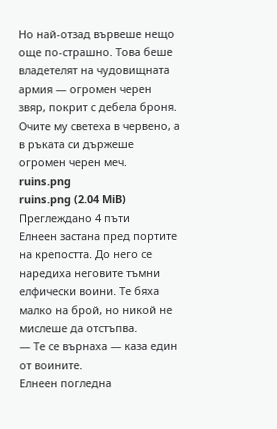Но най-отзад вървеше нещо още по-страшно. Това беше владетелят на чудовищната армия — огромен черен звяр, покрит с дебела броня. Очите му светеха в червено, а в ръката си държеше огромен черен меч.
ruins.png
ruins.png (2.04 MiB) Преглеждано 4 пъти
Елнеен застана пред портите на крепостта. До него се наредиха неговите тъмни елфически воини. Те бяха малко на брой, но никой не мислеше да отстъпва.
— Те се върнаха — каза един от воините.
Елнеен погледна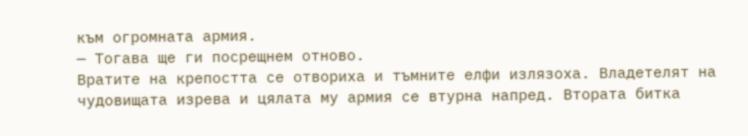към огромната армия.
— Тогава ще ги посрещнем отново.
Вратите на крепостта се отвориха и тъмните елфи излязоха. Владетелят на чудовищата изрева и цялата му армия се втурна напред. Втората битка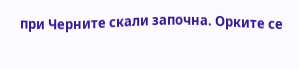при Черните скали започна. Орките се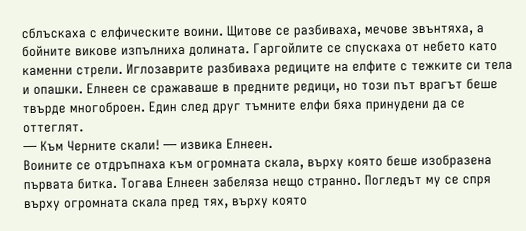сблъскаха с елфическите воини. Щитове се разбиваха, мечове звънтяха, а бойните викове изпълниха долината. Гаргойлите се спускаха от небето като каменни стрели. Иглозаврите разбиваха редиците на елфите с тежките си тела и опашки. Елнеен се сражаваше в предните редици, но този път врагът беше твърде многоброен. Един след друг тъмните елфи бяха принудени да се оттеглят.
— Към Черните скали! — извика Елнеен.
Воините се отдръпнаха към огромната скала, върху която беше изобразена първата битка. Тогава Елнеен забеляза нещо странно. Погледът му се спря върху огромната скала пред тях, върху която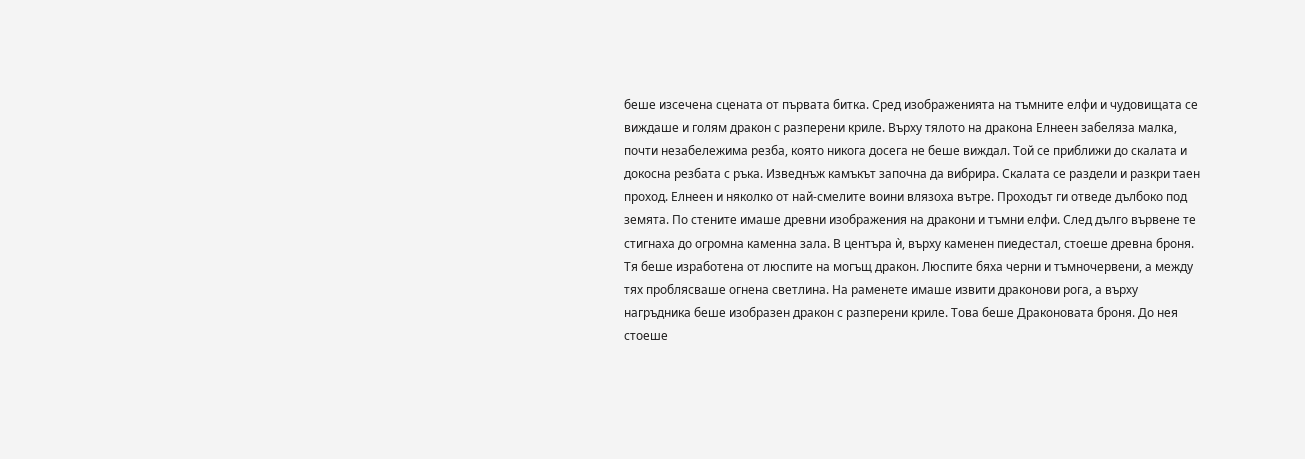беше изсечена сцената от първата битка. Сред изображенията на тъмните елфи и чудовищата се виждаше и голям дракон с разперени криле. Върху тялото на дракона Елнеен забеляза малка, почти незабележима резба, която никога досега не беше виждал. Той се приближи до скалата и докосна резбата с ръка. Изведнъж камъкът започна да вибрира. Скалата се раздели и разкри таен проход. Елнеен и няколко от най-смелите воини влязоха вътре. Проходът ги отведе дълбоко под земята. По стените имаше древни изображения на дракони и тъмни елфи. След дълго вървене те стигнаха до огромна каменна зала. В центъра ѝ, върху каменен пиедестал, стоеше древна броня. Тя беше изработена от люспите на могъщ дракон. Люспите бяха черни и тъмночервени, а между тях проблясваше огнена светлина. На раменете имаше извити драконови рога, а върху нагръдника беше изобразен дракон с разперени криле. Това беше Драконовата броня. До нея стоеше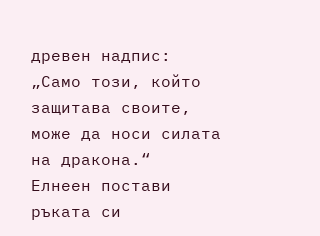древен надпис:
„Само този, който защитава своите, може да носи силата на дракона.“
Елнеен постави ръката си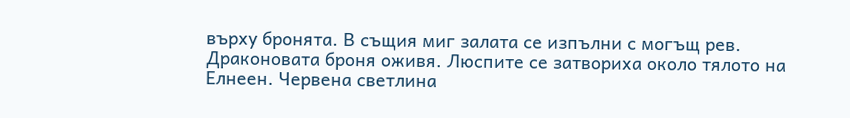върху бронята. В същия миг залата се изпълни с могъщ рев. Драконовата броня оживя. Люспите се затвориха около тялото на Елнеен. Червена светлина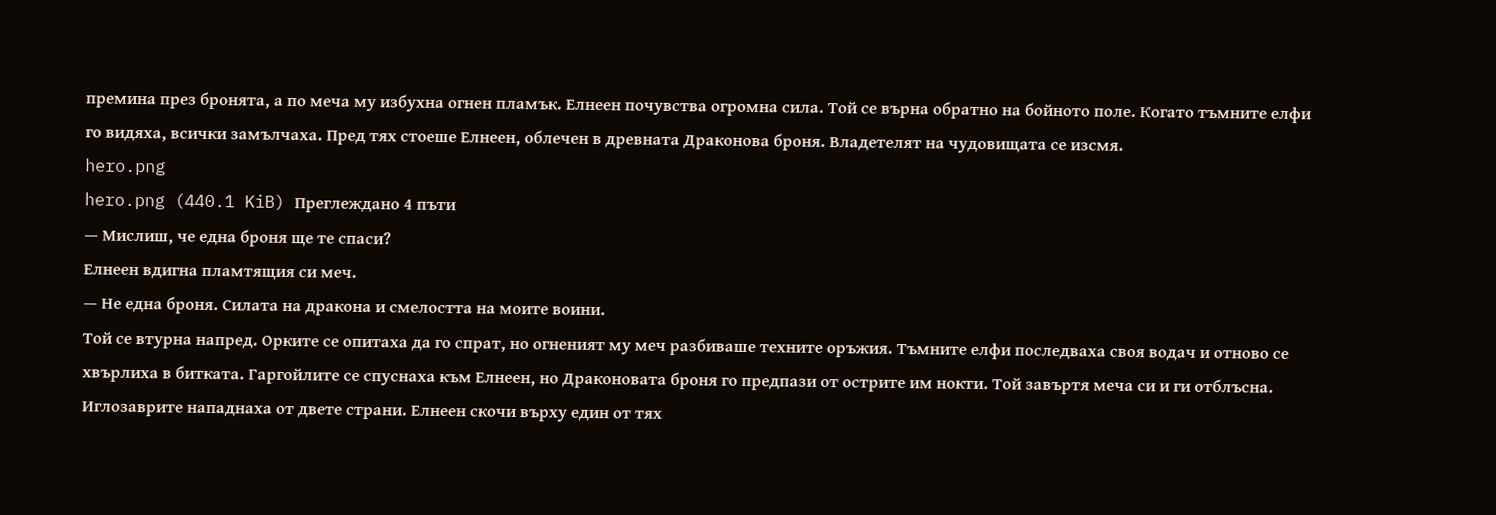премина през бронята, а по меча му избухна огнен пламък. Елнеен почувства огромна сила. Той се върна обратно на бойното поле. Когато тъмните елфи го видяха, всички замълчаха. Пред тях стоеше Елнеен, облечен в древната Драконова броня. Владетелят на чудовищата се изсмя.
hero.png
hero.png (440.1 KiB) Преглеждано 4 пъти
— Мислиш, че една броня ще те спаси?
Елнеен вдигна пламтящия си меч.
— Не една броня. Силата на дракона и смелостта на моите воини.
Той се втурна напред. Орките се опитаха да го спрат, но огненият му меч разбиваше техните оръжия. Тъмните елфи последваха своя водач и отново се хвърлиха в битката. Гаргойлите се спуснаха към Елнеен, но Драконовата броня го предпази от острите им нокти. Той завъртя меча си и ги отблъсна. Иглозаврите нападнаха от двете страни. Елнеен скочи върху един от тях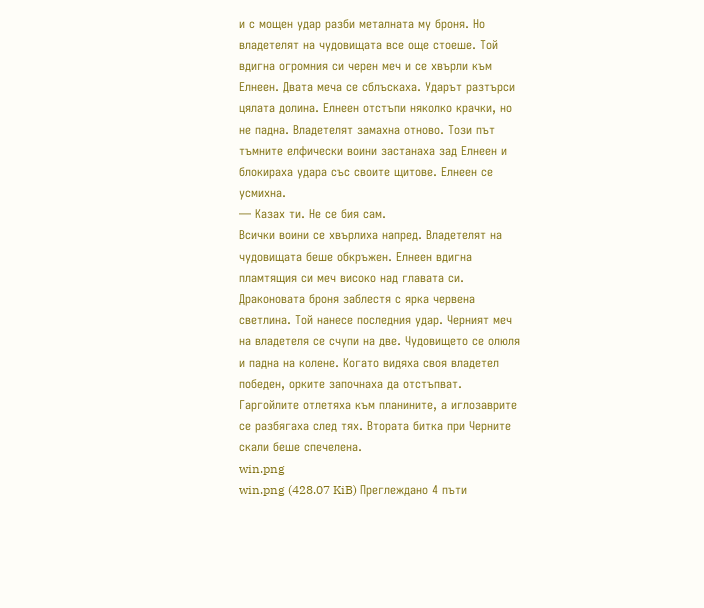и с мощен удар разби металната му броня. Но владетелят на чудовищата все още стоеше. Той вдигна огромния си черен меч и се хвърли към Елнеен. Двата меча се сблъскаха. Ударът разтърси цялата долина. Елнеен отстъпи няколко крачки, но не падна. Владетелят замахна отново. Този път тъмните елфически воини застанаха зад Елнеен и блокираха удара със своите щитове. Елнеен се усмихна.
— Казах ти. Не се бия сам.
Всички воини се хвърлиха напред. Владетелят на чудовищата беше обкръжен. Елнеен вдигна пламтящия си меч високо над главата си. Драконовата броня заблестя с ярка червена светлина. Той нанесе последния удар. Черният меч на владетеля се счупи на две. Чудовището се олюля и падна на колене. Когато видяха своя владетел победен, орките започнаха да отстъпват. Гаргойлите отлетяха към планините, а иглозаврите се разбягаха след тях. Втората битка при Черните скали беше спечелена.
win.png
win.png (428.07 KiB) Преглеждано 4 пъти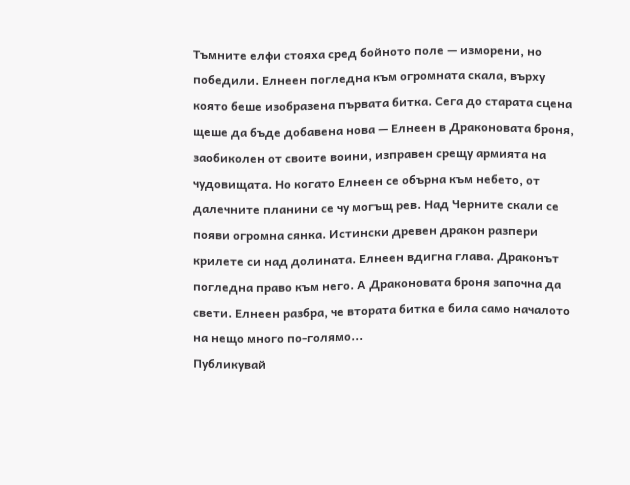Тъмните елфи стояха сред бойното поле — изморени, но победили. Елнеен погледна към огромната скала, върху която беше изобразена първата битка. Сега до старата сцена щеше да бъде добавена нова — Елнеен в Драконовата броня, заобиколен от своите воини, изправен срещу армията на чудовищата. Но когато Елнеен се обърна към небето, от далечните планини се чу могъщ рев. Над Черните скали се появи огромна сянка. Истински древен дракон разпери крилете си над долината. Елнеен вдигна глава. Драконът погледна право към него. А Драконовата броня започна да свети. Елнеен разбра, че втората битка е била само началото на нещо много по-голямо...
Публикувай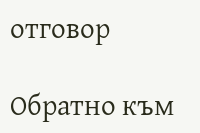отговор

Обратно към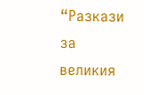“Разкази за великия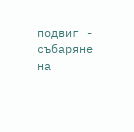подвиг - събаряне на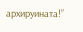архируината!”